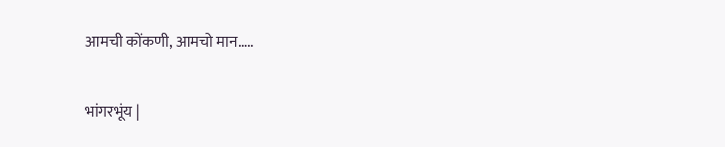आमची कोंकणी, आमचो मान…..

भांगरभूंय |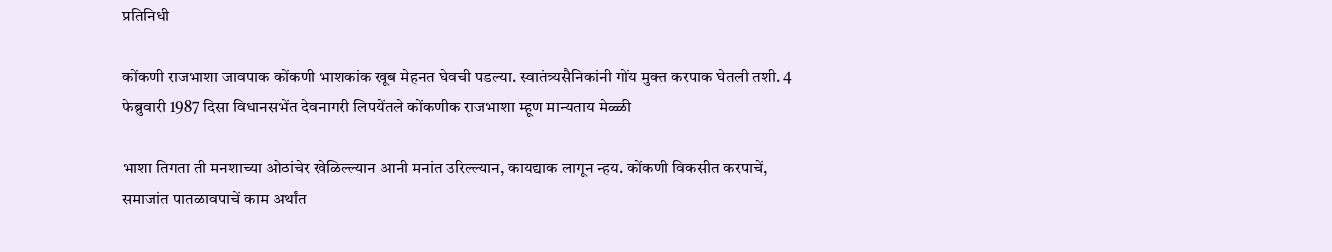प्रतिनिधी

कोंकणी राजभाशा जावपाक कोंकणी भाशकांक खूब मेहनत घेवची पडल्या. स्वातंत्र्यसैनिकांनी गोंय मुक्त करपाक घेतली तशी. 4 फेब्रुवारी 1987 दिसा विधानसभेंत देवनागरी लिपयेंतले कोंकणीक राजभाशा म्हूण मान्यताय मेळ्ळी

भाशा तिगता ती मनशाच्या ओठांचेर खेळिल्ल्यान आनी मनांत उरिल्ल्यान, कायद्याक लागून न्हय. कोंकणी विकसीत करपाचें, समाजांत पातळावपाचें काम अर्थांत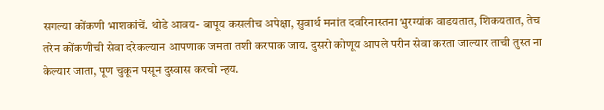सगल्या कोंकणी भाशकांचें. थोडे आवय- बापूय कसलीच अपेक्षा, सुवार्थ मनांत दवरिनास्तना भुरग्यांक वाडयतात, शिकयतात, तेच तरेन कोंकणीची सेवा दरेकल्यान आपणाक जमता तशी करपाक जाय. दुसरो कोणूय आपले परीन सेवा करता जाल्यार ताची तुस्त ना केल्यार जाता, पूण चुकून पसून दुस्वास करचो न्हय.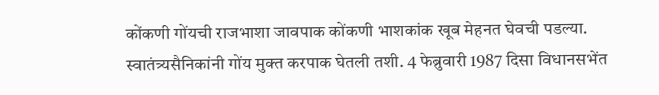कोंकणी गोंयची राजभाशा जावपाक कोंकणी भाशकांक खूब मेहनत घेवची पडल्या. स्वातंत्र्यसैनिकांनी गोंय मुक्त करपाक घेतली तशी. 4 फेब्रुवारी 1987 दिसा विधानसभेंत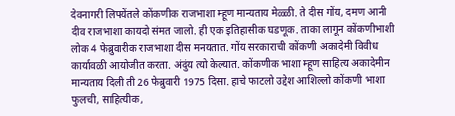देवनागरी लिपयेंतले कोंकणीक राजभाशा म्हूण मान्यताय मेळ्ळी. ते दीस गोंय, दमण आनी दीव राजभाशा कायदो संमत जालो. ही एक इतिहासीक घडणूक. ताका लागून कोंकणीभाशी लोक 4 फेब्रुवारीक राजभाशा दीस मनयतात. गोंय सरकाराची कोंकणी अकादेमी विवीध कार्यावळी आयोजीत करता. अंदुंय त्यो केल्यात. कोंकणीक भाशा म्हूण साहित्य अकादेमीन मान्यताय दिली ती 26 फेब्रुवारी 1975 दिसा. हाचे फाटलो उद्देश आशिल्लो कोंकणी भाशा फुलची, साहित्यीक,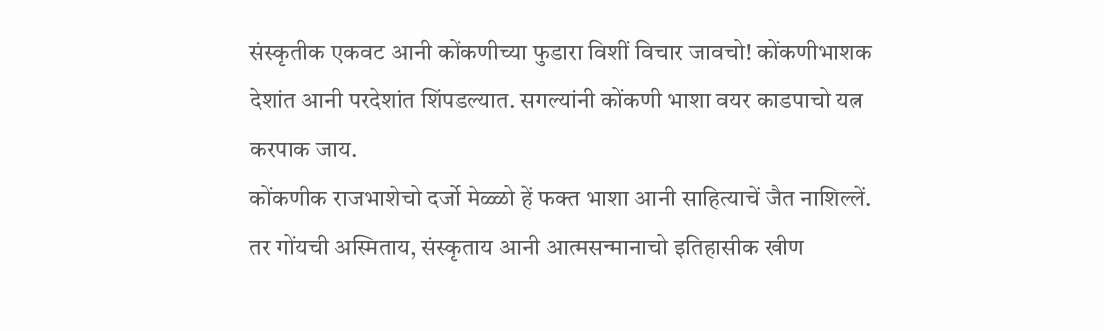संस्कृतीक एकवट आनी कोंकणीच्या फुडारा विशीं विचार जावचो! कोंकणीभाशक देशांत आनी परदेशांत शिंपडल्यात. सगल्यांनी कोंकणी भाशा वयर काडपाचो यत्न करपाक जाय.
कोंकणीक राजभाशेचो दर्जो मेळ्ळो हें फक्त भाशा आनी साहित्याचें जैत नाशिल्लें. तर गोंयची अस्मिताय, संस्कृताय आनी आत्मसन्मानाचो इतिहासीक खीण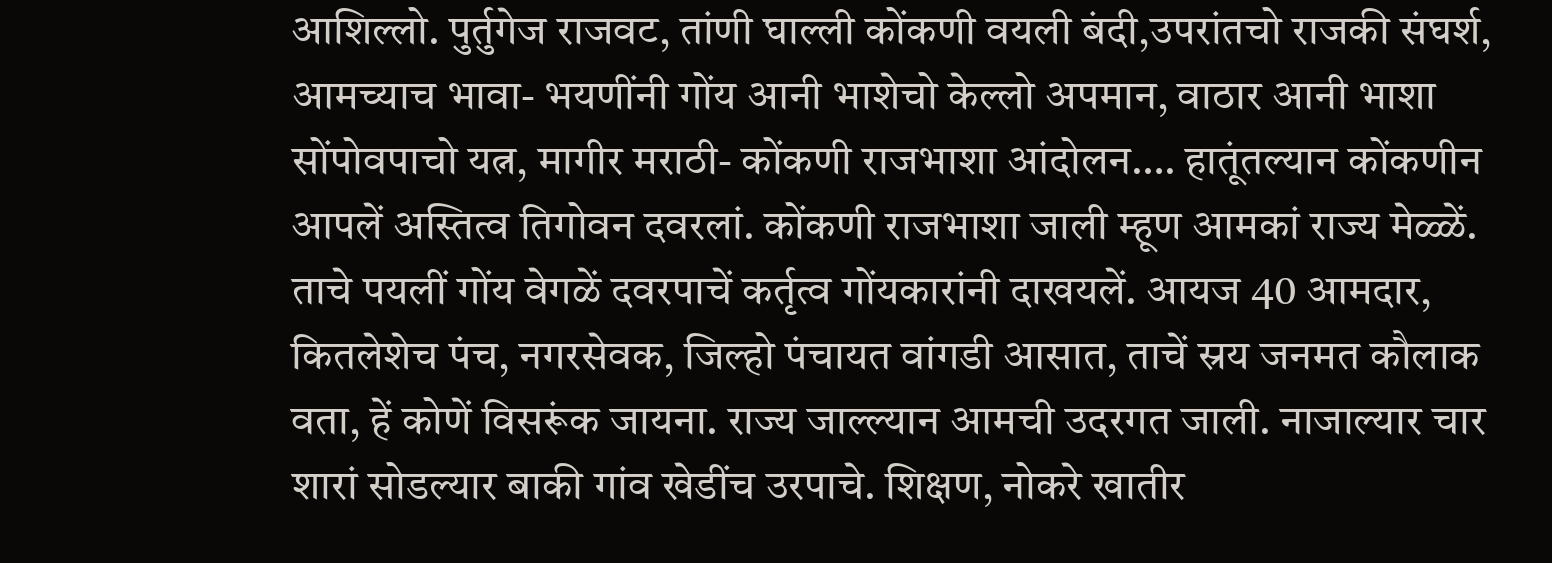आशिल्लो. पुर्तुगेज राजवट, तांणी घाल्ली कोंकणी वयली बंदी,उपरांतचो राजकी संघर्श, आमच्याच भावा- भयणींनी गोंय आनी भाशेचो केल्लो अपमान, वाठार आनी भाशा सोंपोवपाचो यत्न, मागीर मराठी- कोंकणी राजभाशा आंदोलन…. हातूंतल्यान कोंकणीन आपलें अस्तित्व तिगोवन दवरलां. कोंकणी राजभाशा जाली म्हूण आमकां राज्य मेळ्ळें. ताचे पयलीं गोंय वेगळें दवरपाचें कर्तृत्व गोंयकारांनी दाखयलें. आयज 40 आमदार, कितलेशेच पंच, नगरसेवक, जिल्हो पंचायत वांगडी आसात, ताचें स्रय जनमत कौलाक वता, हें कोणें विसरूंक जायना. राज्य जाल्ल्यान आमची उदरगत जाली. नाजाल्यार चार शारां सोडल्यार बाकी गांव खेडींच उरपाचे. शिक्षण, नोकरे खातीर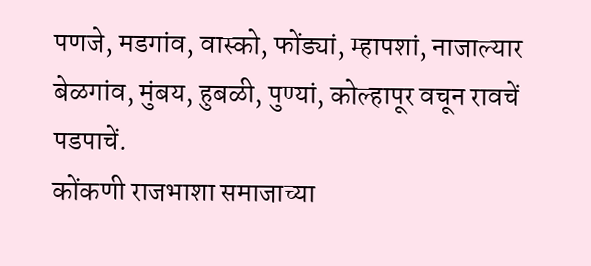पणजे, मडगांव, वास्को, फोंड्यां, म्हापशां, नाजाल्यार बेळगांव, मुंबय, हुबळी, पुण्यां, कोल्हापूर वचून रावचें पडपाचें.
कोंकणी राजभाशा समाजाच्या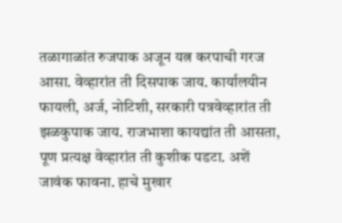तळागाळांत रुजपाक अजून यत्न करपाची गरज आसा. वेव्हारांत ती दिसपाक जाय. कार्यालयीन फायली, अर्ज, नोटिशी, सरकारी पत्रवेव्हारांत ती झळकुपाक जाय. राजभाशा कायद्यांत ती आसता, पूण प्रत्यक्ष वेव्हारांत ती कुशीक पडटा. अशें जावंक फावना. हाचे मुखार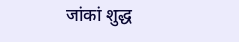जांकां शुद्ध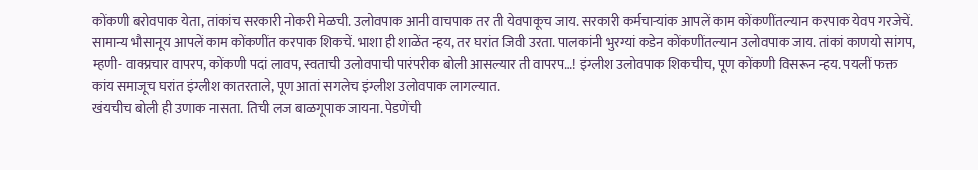कोंकणी बरोवपाक येता, तांकांच सरकारी नोकरी मेळची. उलोवपाक आनी वाचपाक तर ती येवपाकूच जाय. सरकारी कर्मचाऱ्यांक आपलें काम कोंकणींतल्यान करपाक येवप गरजेचें. सामान्य भौसानूय आपलें काम कोंकणींत करपाक शिकचें. भाशा ही शाळेंत न्हय, तर घरांत जिवी उरता. पालकांनी भुरग्यां कडेन कोंकणींतल्यान उलोवपाक जाय. तांकां काणयो सांगप, म्हणी- वाक्प्रचार वापरप, कोंकणी पदां लावप, स्वताची उलोवपाची पारंपरीक बोली आसल्यार ती वापरप…! इंग्लीश उलोवपाक शिकचीच, पूण कोंकणी विसरून न्हय. पयलीं फक्त कांय समाजूच घरांत इंग्लीश कातरताले, पूण आतां सगलेच इंग्लीश उलोवपाक लागल्यात.
खंयचीच बोली ही उणाक नासता. तिची लज बाळगूपाक जायना. पेडणेंची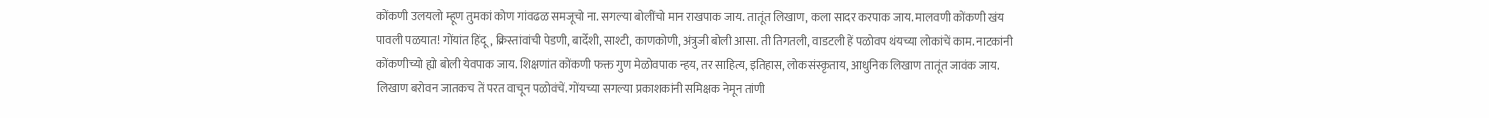कोंकणी उलयलो म्हूण तुमकां कोण गांवढळ समजूचो ना. सगल्या बोलींचो मान राखपाक जाय. तातूंत लिखाण, कला सादर करपाक जाय. मालवणी कोंकणी खंय पावली पळयात! गोंयांत हिंदू, क्रिस्तांवांची पेडणी, बार्देशी, साश्टी, काणकोणी, अंत्रुजी बोली आसा. ती तिगतली, वाडटली हें पळोवप थंयच्या लोकांचें काम. नाटकांनी कोंकणीच्यो ह्यो बोली येवपाक जाय. शिक्षणांत कोंकणी फक्त गुण मेळोवपाक न्हय, तर साहित्य, इतिहास, लोकसंस्कृताय, आधुनिक लिखाण तातूंत जावंक जाय. लिखाण बरोवन जातकच तें परत वाचून पळोवंचें. गोंयच्या सगल्या प्रकाशकांनी समिक्षक नेमून तांणी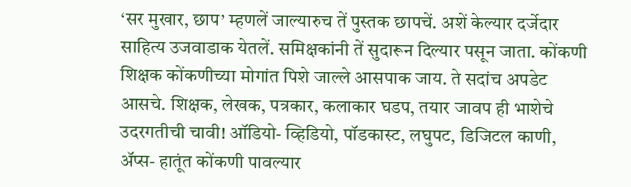‘सर मुखार, छाप’ म्हणलें जाल्यारुच तें पुस्तक छापचें. अशें केल्यार दर्जेदार साहित्य उजवाडाक येतलें. समिक्षकांनी तें सुदारून दिल्यार पसून जाता. कोंकणी शिक्षक कोंकणीच्या मोगांत पिशे जाल्ले आसपाक जाय. ते सदांच अपडेट आसचे. शिक्षक, लेखक, पत्रकार, कलाकार घडप, तयार जावप ही भाशेचे उदरगतीची चावी! ऑडियो- व्हिडियो, पॉडकास्ट, लघुपट, डिजिटल काणी, अ‍ॅप्स- हातूंत कोंकणी पावल्यार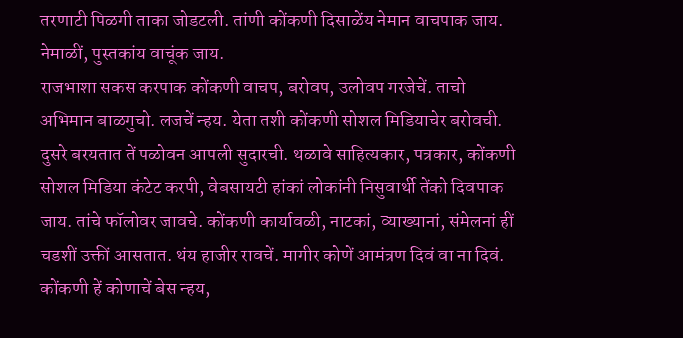तरणाटी पिळगी ताका जोडटली. तांणी कोंकणी दिसाळेंय नेमान वाचपाक जाय. नेमाळीं, पुस्तकांय वाचूंक जाय.
राजभाशा सकस करपाक कोंकणी वाचप, बरोवप, उलोवप गरजेचें. ताचो अभिमान बाळगुचो. लजचें न्हय. येता तशी कोंकणी सोशल मिडियाचेर बरोवची. दुसरे बरयतात तें पळोवन आपली सुदारची. थळावे साहित्यकार, पत्रकार, कोंकणी सोशल मिडिया कंटेट करपी, वेबसायटी हांकां लोकांनी निसुवार्थी तेंको दिवपाक जाय. तांचे फॉलोवर जावचे. कोंकणी कार्यावळी, नाटकां, व्याख्यानां, संमेलनां हीं चडशीं उक्तीं आसतात. थंय हाजीर रावचें. मागीर कोणें आमंत्रण दिवं वा ना दिवं. कोंकणी हें कोणाचें बेस न्हय,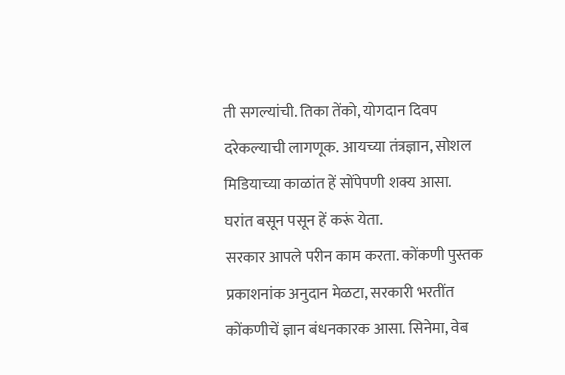ती सगल्यांची. तिका तेंको, योगदान दिवप दरेकल्याची लागणूक. आयच्या तंत्रज्ञान, सोशल मिडियाच्या काळांत हें सोंपेपणी शक्य आसा. घरांत बसून पसून हें करूं येता.
सरकार आपले परीन काम करता. कोंकणी पुस्तक प्रकाशनांक अनुदान मेळटा, सरकारी भरतींत कोंकणीचें ज्ञान बंधनकारक आसा. सिनेमा, वेब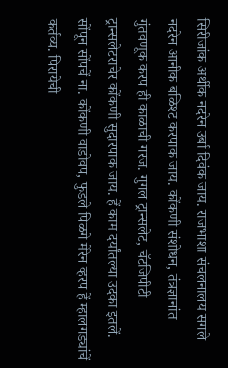सिरीजांक अर्थीक नदरेन उर्बा दिवंक जाय. राजभाशा संचलनालय सगले नदरेन आनीक बळिश्ट करपाक जाय. कोंकणी संशोधन, तंत्रज्ञानांत गुंतवणूक करप ही काळाची गरज. गुगल ट्रान्सलेट, चॅटजिपीटी ट्रान्सलेटराचेर कोंकणी सुदारपाक जाय. हें काम दर्यांतल्या उदका इतलें. सोंपून सोंपचें ना. कोंकणी वाडोवप, फुडले पिळगे मेरेन व्हरप हें म्हालगड्यांचें कर्तव्य. पिरायेची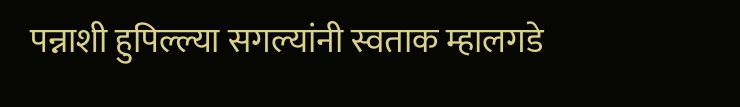पन्नाशी हुपिल्ल्या सगल्यांनी स्वताक म्हालगडे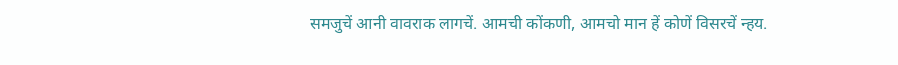समजुचें आनी वावराक लागचें. आमची कोंकणी, आमचो मान हें कोणें विसरचें न्हय.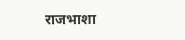राजभाशा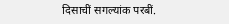दिसाचीं सगल्यांक परबीं.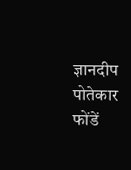ज्ञानदीप पोतेकार
फोंडें